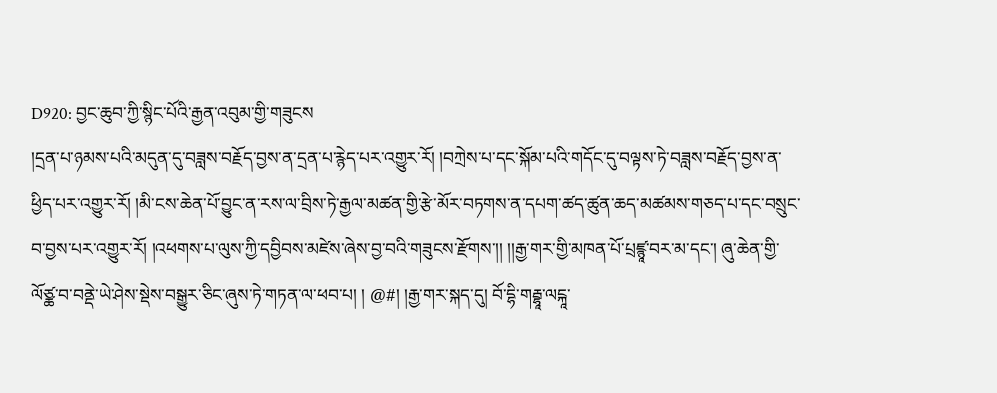D920: བྱང་ཆུབ་ཀྱི་སྙིང་པོའི་རྒྱན་འབུམ་གྱི་གཟུངས
།དྲན་པ་ཉམས་པའི་མདུན་དུ་བཟླས་བརྗོད་བྱས་ན་དྲན་པ་རྙེད་པར་འགྱུར་རོ། །བཀྲེས་པ་དང་སྐོམ་པའི་གདོང་དུ་བལྟས་ཏེ་བཟླས་བརྗོད་བྱས་ན་ཕྱིད་པར་འགྱུར་རོ། །མི་ངས་ཆེན་པོ་བྱུང་ན་རས་ལ་བྲིས་ཏེ་རྒྱལ་མཚན་གྱི་རྩེ་མོར་བཏགས་ན་དཔག་ཚད་ཚུན་ཆད་མཚམས་གཅད་པ་དང་བསྲུང་བ་བྱས་པར་འགྱུར་རོ། །འཕགས་པ་ལུས་ཀྱི་དབྱིབས་མཛེས་ཞེས་བྱ་བའི་གཟུངས་རྫོགས་།། །།རྒྱ་གར་གྱི་མཁན་པོ་པྲཛྙཱ་བར་མ་དང་། ཞུ་ཆེན་གྱི་ལོཙྪ་བ་བནྡེ་ཡེ་ཤེས་སྡེས་བསྒྱུར་ཅིང་ཞུས་ཏེ་གཏན་ལ་ཕབ་པ། ། @#། །རྒྱ་གར་སྐད་དུ། བོ་དྷི་གརྦྷཱ་ལངྐཱ་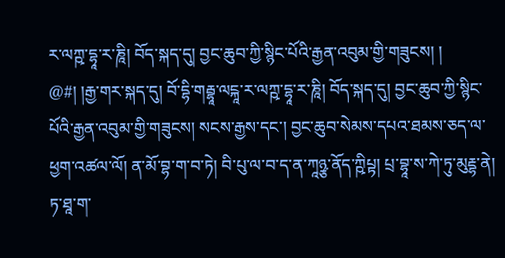ར་ལཀྵ་དྷཱ་ར་ཎཱི། བོད་སྐད་དུ། བྱང་ཆུབ་ཀྱི་སྙིང་པོའི་རྒྱན་འབུམ་གྱི་གཟུངས། ། @#། །རྒྱ་གར་སྐད་དུ། བོ་དྷི་གརྦྷཱ་ལངྐཱ་ར་ལཀྵ་དྷཱ་ར་ཎཱི། བོད་སྐད་དུ། བྱང་ཆུབ་ཀྱི་སྙིང་པོའི་རྒྱན་འབུམ་གྱི་གཟུངས། སངས་རྒྱས་དང་། བྱང་ཆུབ་སེམས་དཔའ་ཐམས་ཅད་ལ་ཕྱག་འཚལ་ལོ། ན་མོ་བྷ་ག་བ་ཏེ། བི་པུ་ལ་བ་ད་ན་ཀཱཉྩ་ནོད་ཀྵིཔྟ། པྲ་བྷཱ་ས་ཀེ་ཏུ་མུརྡྷ་ནེ། ཏ་ཐཱ་ག་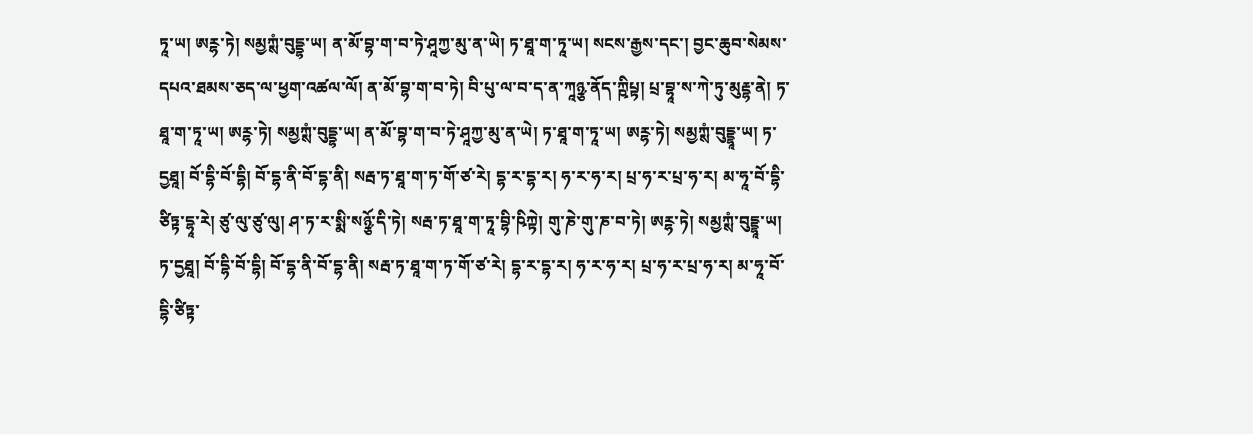ཏཱ་ཡ། ཨཪྷ་ཏེ། སམྱཀྶཾ་བུདྡྷ་ཡ། ན་མོ་བྷ་ག་བ་ཏེ་ཤཱཀྱ་མུ་ན་ཡེ། ཏ་ཐཱ་ག་ཏཱ་ཡ། སངས་རྒྱས་དང་། བྱང་ཆུབ་སེམས་དཔའ་ཐམས་ཅད་ལ་ཕྱག་འཚལ་ལོ། ན་མོ་བྷ་ག་བ་ཏེ། བི་པུ་ལ་བ་ད་ན་ཀཱཉྩ་ནོད་ཀྵིཔྟ། པྲ་བྷཱ་ས་ཀེ་ཏུ་མུརྡྷ་ནེ། ཏ་ཐཱ་ག་ཏཱ་ཡ། ཨཪྷ་ཏེ། སམྱཀྶཾ་བུདྡྷ་ཡ། ན་མོ་བྷ་ག་བ་ཏེ་ཤཱཀྱ་མུ་ན་ཡེ། ཏ་ཐཱ་ག་ཏཱ་ཡ། ཨཪྷ་ཏེ། སམྱཀྶཾ་བུདྡྷཱ་ཡ། ཏ་དྱཐཱ། བོ་དྷི་བོ་དྷི། བོ་དྷ་ནི་བོ་དྷ་ནི། སརྦ་ཏ་ཐཱ་ག་ཏ་གོ་ཙ་རེ། དྷ་ར་དྷ་ར། ཧ་ར་ཧ་ར། པྲ་ཧ་ར་པྲ་ཧ་ར། མ་ཧཱ་བོ་དྷི་ཙིཏྟ་དྷཱ་རེ། ཙུ་ལུ་ཙུ་ལུ། ཤ་ཏ་ར་སྨི་སཉྩོ་དི་ཏེ། སརྦ་ཏ་ཐཱ་ག་ཏཱ་བྷི་ཥིཀྟེ། གུ་ཎེ་གུ་ཎ་བ་ཏེ། ཨཪྷ་ཏེ། སམྱཀྶཾ་བུདྡྷཱ་ཡ། ཏ་དྱཐཱ། བོ་དྷི་བོ་དྷི། བོ་དྷ་ནི་བོ་དྷ་ནི། སརྦ་ཏ་ཐཱ་ག་ཏ་གོ་ཙ་རེ། དྷ་ར་དྷ་ར། ཧ་ར་ཧ་ར། པྲ་ཧ་ར་པྲ་ཧ་ར། མ་ཧཱ་བོ་དྷི་ཙིཏྟ་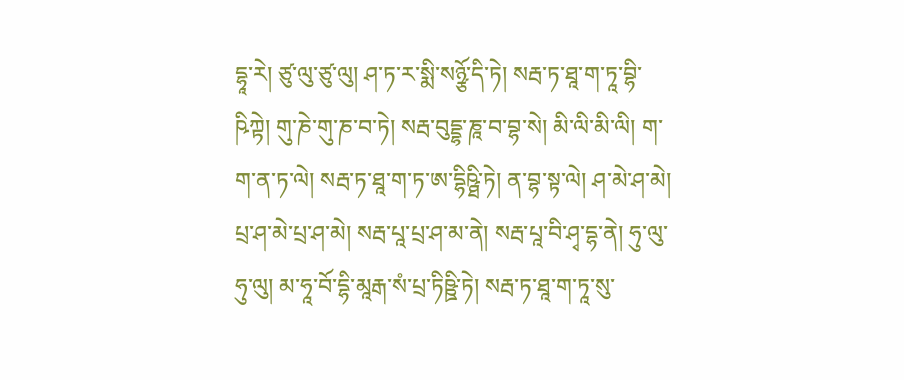དྷཱ་རེ། ཙུ་ལུ་ཙུ་ལུ། ཤ་ཏ་ར་སྨི་སཉྩོ་དི་ཏེ། སརྦ་ཏ་ཐཱ་ག་ཏཱ་བྷི་ཥིཀྟེ། གུ་ཎེ་གུ་ཎ་བ་ཏེ། སརྦ་བུདྡྷ་ཎཱ་བ་བྷ་སེ། མི་ལི་མི་ལི། ག་ག་ན་ཏ་ལེ། སརྦ་ཏ་ཐཱ་ག་ཏ་ཨ་དྷིཥྠི་ཏེ། ན་བྷ་སྟ་ལེ། ཤ་མེ་ཤ་མེ། པྲ་ཤ་མེ་པྲ་ཤ་མེ། སརྦ་པཱ་པྲ་ཤ་མ་ནེ། སརྦ་པཱ་བི་ཤྭ་དྷ་ནེ། ཧུ་ལུ་ཧུ་ལུ། མ་ཧཱ་བོ་དྷི་མཱརྒ་སཾ་པྲ་ཏིཥྛི་ཏེ། སརྦ་ཏ་ཐཱ་ག་ཏཱ་སུ་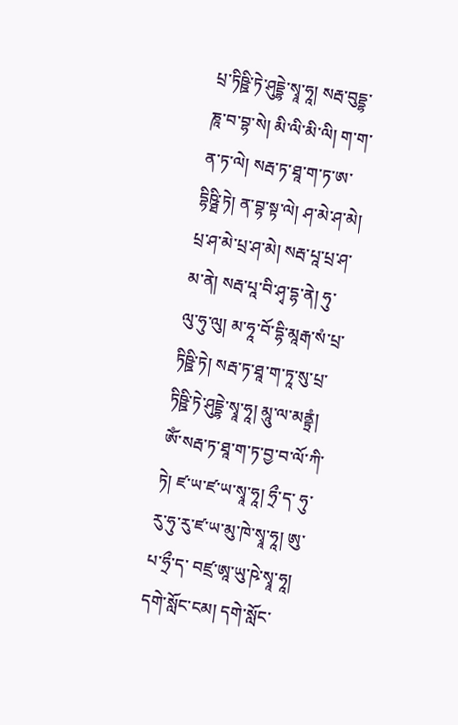པྲ་ཏིཥྛི་ཏེ་ཤུདྡྷེ་སྭཱ་ཧཱ། སརྦ་བུདྡྷ་ཎཱ་བ་བྷ་སེ། མི་ལི་མི་ལི། ག་ག་ན་ཏ་ལེ། སརྦ་ཏ་ཐཱ་ག་ཏ་ཨ་དྷིཥྠི་ཏེ། ན་བྷ་སྟ་ལེ། ཤ་མེ་ཤ་མེ། པྲ་ཤ་མེ་པྲ་ཤ་མེ། སརྦ་པཱ་པྲ་ཤ་མ་ནེ། སརྦ་པཱ་བི་ཤྭ་དྷ་ནེ། ཧུ་ལུ་ཧུ་ལུ། མ་ཧཱ་བོ་དྷི་མཱརྒ་སཾ་པྲ་ཏིཥྛི་ཏེ། སརྦ་ཏ་ཐཱ་ག་ཏཱ་སུ་པྲ་ཏིཥྛི་ཏེ་ཤུདྡྷེ་སྭཱ་ཧཱ། མཱུ་ལ་མནྟྲཾ། ཨོཾ་སརྦ་ཏ་ཐཱ་ག་ཏ་བྱ་བ་ལོ་ཀི་ཏེ། ཛ་ཡ་ཛ་ཡ་སྭཱ་ཧཱ། ཧྲྀ་ད་ ཧུ་རུ་ཧུ་རུ་ཛ་ཡ་མུ་ཁེ་སྭཱ་ཧཱ། ཨུ་པ་ཧྲྀ་ད་ བཛྲ་ཨཱ་ཡུ་ཥེ་སྭཱ་ཧཱ། དགེ་སློང་ངམ། དགེ་སློང་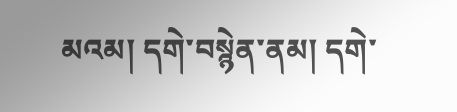མའམ། དགེ་བསྙེན་ནམ། དགེ་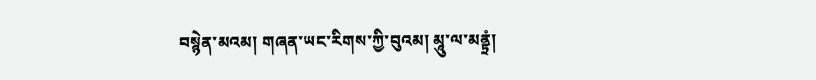བསྙེན་མའམ། གཞན་ཡང་རིགས་ཀྱི་བུའམ། མཱུ་ལ་མནྟྲཾ།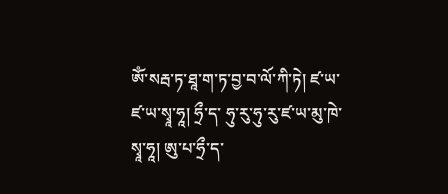ཨོཾ་སརྦ་ཏ་ཐཱ་ག་ཏ་བྱ་བ་ལོ་ཀི་ཏེ། ཛ་ཡ་ཛ་ཡ་སྭཱ་ཧཱ། ཧྲྀ་ད་ ཧུ་རུ་ཧུ་རུ་ཛ་ཡ་མུ་ཁེ་སྭཱ་ཧཱ། ཨུ་པ་ཧྲྀ་ད་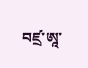བཛྲ་ཨཱ་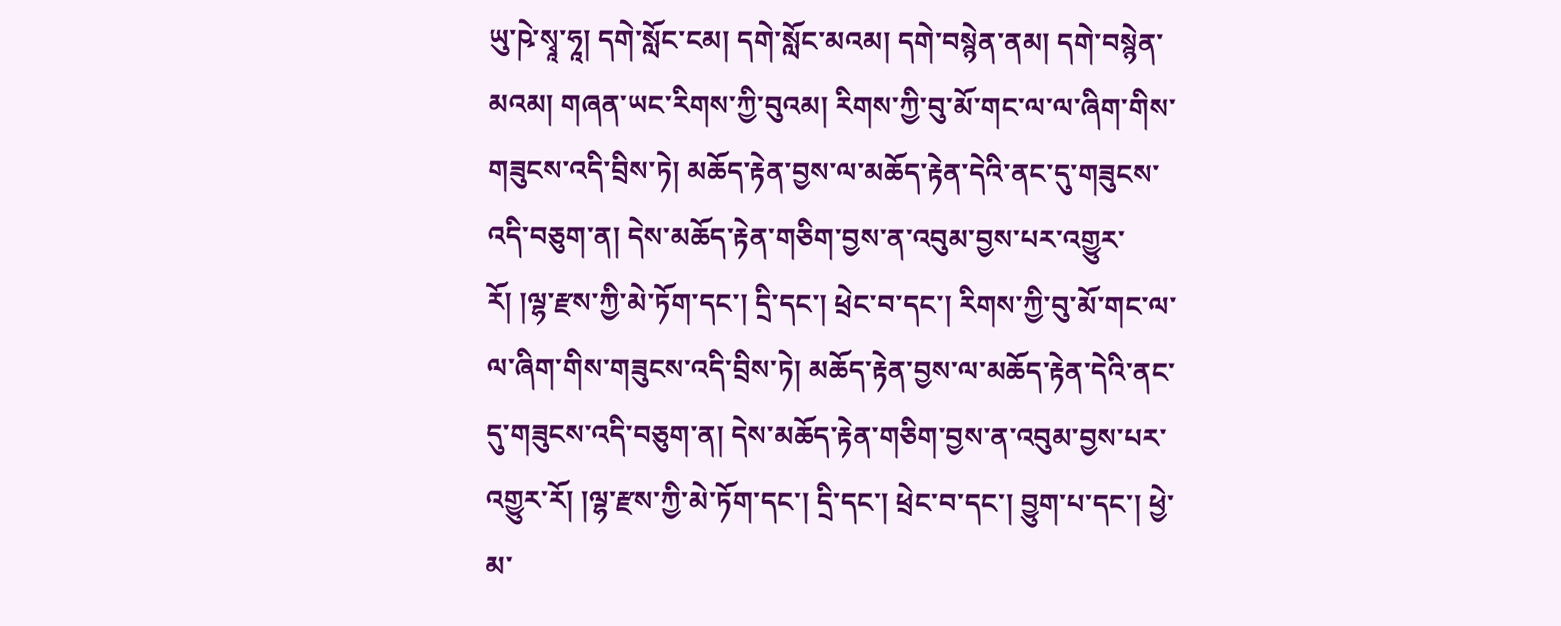ཡུ་ཥེ་སྭཱ་ཧཱ། དགེ་སློང་ངམ། དགེ་སློང་མའམ། དགེ་བསྙེན་ནམ། དགེ་བསྙེན་མའམ། གཞན་ཡང་རིགས་ཀྱི་བུའམ། རིགས་ཀྱི་བུ་མོ་གང་ལ་ལ་ཞིག་གིས་གཟུངས་འདི་བྲིས་ཏེ། མཆོད་རྟེན་བྱས་ལ་མཆོད་རྟེན་དེའི་ནང་དུ་གཟུངས་འདི་བཅུག་ན། དེས་མཆོད་རྟེན་གཅིག་བྱས་ན་འབུམ་བྱས་པར་འགྱུར་རོ། །ལྷ་རྫས་ཀྱི་མེ་ཏོག་དང་། དྲི་དང་། ཕྲེང་བ་དང་། རིགས་ཀྱི་བུ་མོ་གང་ལ་ལ་ཞིག་གིས་གཟུངས་འདི་བྲིས་ཏེ། མཆོད་རྟེན་བྱས་ལ་མཆོད་རྟེན་དེའི་ནང་དུ་གཟུངས་འདི་བཅུག་ན། དེས་མཆོད་རྟེན་གཅིག་བྱས་ན་འབུམ་བྱས་པར་འགྱུར་རོ། །ལྷ་རྫས་ཀྱི་མེ་ཏོག་དང་། དྲི་དང་། ཕྲེང་བ་དང་། བྱུག་པ་དང་། ཕྱེ་མ་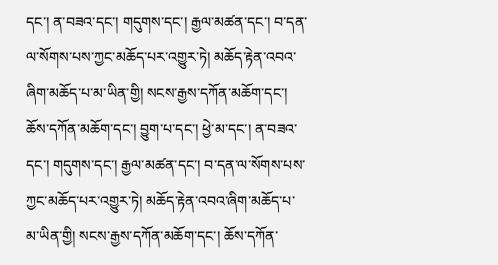དང་། ན་བཟའ་དང་། གདུགས་དང་། རྒྱལ་མཚན་དང་། བ་དན་ལ་སོགས་པས་ཀྱང་མཆོད་པར་འགྱུར་ཏེ། མཆོད་རྟེན་འབའ་ཞིག་མཆོད་པ་མ་ཡིན་གྱི། སངས་རྒྱས་དཀོན་མཆོག་དང་། ཆོས་དཀོན་མཆོག་དང་། བྱུག་པ་དང་། ཕྱེ་མ་དང་། ན་བཟའ་དང་། གདུགས་དང་། རྒྱལ་མཚན་དང་། བ་དན་ལ་སོགས་པས་ཀྱང་མཆོད་པར་འགྱུར་ཏེ། མཆོད་རྟེན་འབའ་ཞིག་མཆོད་པ་མ་ཡིན་གྱི། སངས་རྒྱས་དཀོན་མཆོག་དང་། ཆོས་དཀོན་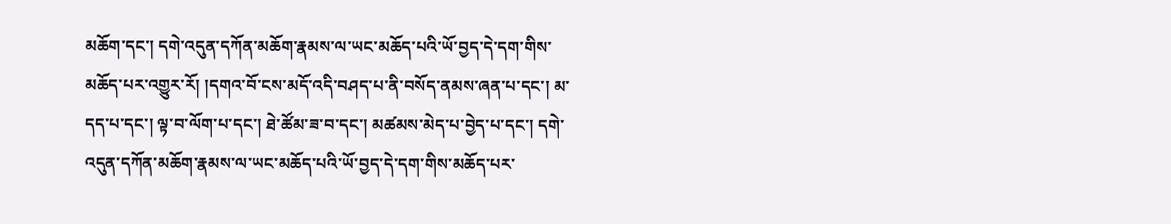མཆོག་དང་། དགེ་འདུན་དཀོན་མཆོག་རྣམས་ལ་ཡང་མཆོད་པའི་ཡོ་བྱད་དེ་དག་གིས་མཆོད་པར་འགྱུར་རོ། །དགའ་བོ་ངས་མདོ་འདི་བཤད་པ་ནི་བསོད་ནམས་ཞན་པ་དང་། མ་དད་པ་དང་། ལྟ་བ་ལོག་པ་དང་། ཐེ་ཚོམ་ཟ་བ་དང་། མཚམས་མེད་པ་བྱེད་པ་དང་། དགེ་འདུན་དཀོན་མཆོག་རྣམས་ལ་ཡང་མཆོད་པའི་ཡོ་བྱད་དེ་དག་གིས་མཆོད་པར་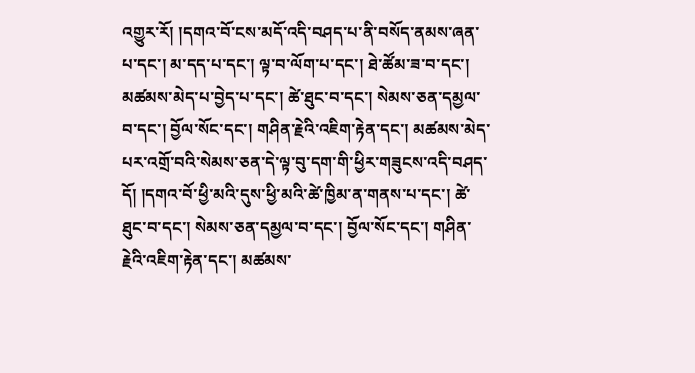འགྱུར་རོ། །དགའ་བོ་ངས་མདོ་འདི་བཤད་པ་ནི་བསོད་ནམས་ཞན་པ་དང་། མ་དད་པ་དང་། ལྟ་བ་ལོག་པ་དང་། ཐེ་ཚོམ་ཟ་བ་དང་། མཚམས་མེད་པ་བྱེད་པ་དང་། ཚེ་ཐུང་བ་དང་། སེམས་ཅན་དམྱལ་བ་དང་། བྱོལ་སོང་དང་། གཤིན་རྗེའི་འཇིག་རྟེན་དང་། མཚམས་མེད་པར་འགྲོ་བའི་སེམས་ཅན་དེ་ལྟ་བུ་དག་གི་ཕྱིར་གཟུངས་འདི་བཤད་དོ། །དགའ་བོ་ཕྱི་མའི་དུས་ཕྱི་མའི་ཚེ་ཁྱིམ་ན་གནས་པ་དང་། ཚེ་ཐུང་བ་དང་། སེམས་ཅན་དམྱལ་བ་དང་། བྱོལ་སོང་དང་། གཤིན་རྗེའི་འཇིག་རྟེན་དང་། མཚམས་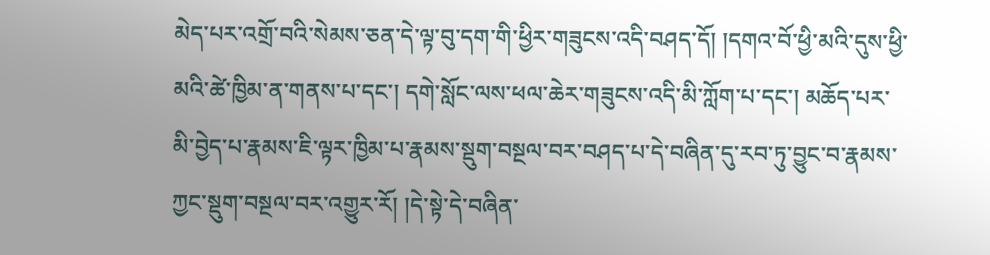མེད་པར་འགྲོ་བའི་སེམས་ཅན་དེ་ལྟ་བུ་དག་གི་ཕྱིར་གཟུངས་འདི་བཤད་དོ། །དགའ་བོ་ཕྱི་མའི་དུས་ཕྱི་མའི་ཚེ་ཁྱིམ་ན་གནས་པ་དང་། དགེ་སློང་ལས་ཕལ་ཆེར་གཟུངས་འདི་མི་ཀློག་པ་དང་། མཆོད་པར་མི་བྱེད་པ་རྣམས་ཇི་ལྟར་ཁྱིམ་པ་རྣམས་སྡུག་བསྔལ་བར་བཤད་པ་དེ་བཞིན་དུ་རབ་ཏུ་བྱུང་བ་རྣམས་ཀྱང་སྡུག་བསྔལ་བར་འགྱུར་རོ། །དེ་སྟེ་དེ་བཞིན་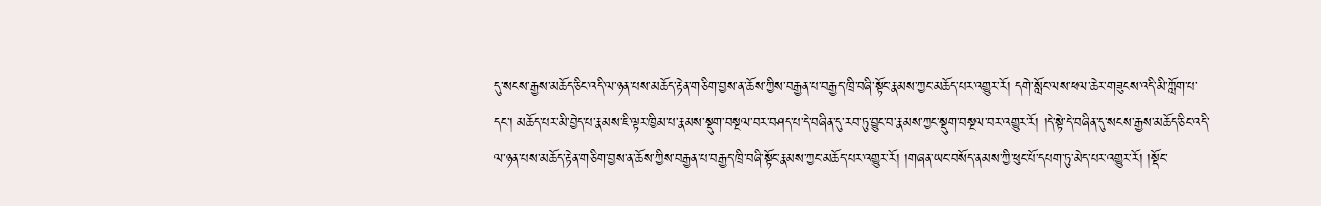དུ་སངས་རྒྱས་མཆོད་ཅིང་འདི་ལ་ཉན་པས་མཆོད་རྟེན་གཅིག་བྱས་ན་ཆོས་ཀྱིས་བརྒྱན་པ་བརྒྱད་ཁྲི་བཞི་སྟོང་རྣམས་ཀྱང་མཆོད་པར་འགྱུར་རོ། དགེ་སློང་ལས་ཕལ་ཆེར་གཟུངས་འདི་མི་ཀློག་པ་དང་། མཆོད་པར་མི་བྱེད་པ་རྣམས་ཇི་ལྟར་ཁྱིམ་པ་རྣམས་སྡུག་བསྔལ་བར་བཤད་པ་དེ་བཞིན་དུ་རབ་ཏུ་བྱུང་བ་རྣམས་ཀྱང་སྡུག་བསྔལ་བར་འགྱུར་རོ། །དེ་སྟེ་དེ་བཞིན་དུ་སངས་རྒྱས་མཆོད་ཅིང་འདི་ལ་ཉན་པས་མཆོད་རྟེན་གཅིག་བྱས་ན་ཆོས་ཀྱིས་བརྒྱན་པ་བརྒྱད་ཁྲི་བཞི་སྟོང་རྣམས་ཀྱང་མཆོད་པར་འགྱུར་རོ། །གཞན་ཡང་བསོད་ནམས་ཀྱི་ཕུང་པོ་དཔག་ཏུ་མེད་པར་འགྱུར་རོ། །སྡོང་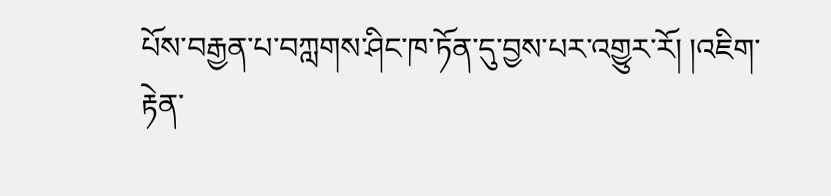པོས་བརྒྱན་པ་བཀླགས་ཤིང་ཁ་ཏོན་དུ་བྱས་པར་འགྱུར་རོ། །འཇིག་རྟེན་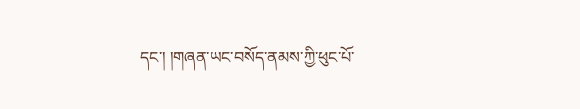དང་། །གཞན་ཡང་བསོད་ནམས་ཀྱི་ཕུང་པོ་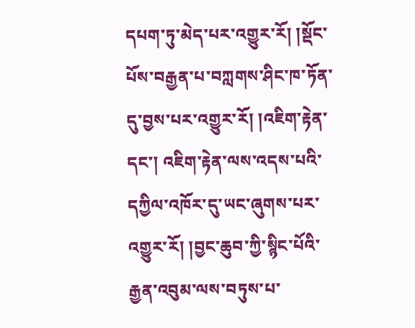དཔག་ཏུ་མེད་པར་འགྱུར་རོ། །སྡོང་པོས་བརྒྱན་པ་བཀླགས་ཤིང་ཁ་ཏོན་དུ་བྱས་པར་འགྱུར་རོ། །འཇིག་རྟེན་དང་། འཇིག་རྟེན་ལས་འདས་པའི་དཀྱིལ་འཁོར་དུ་ཡང་ཞུགས་པར་འགྱུར་རོ། །བྱང་ཆུབ་ཀྱི་སྙིང་པོའི་རྒྱན་འབུམ་ལས་བཏུས་པ་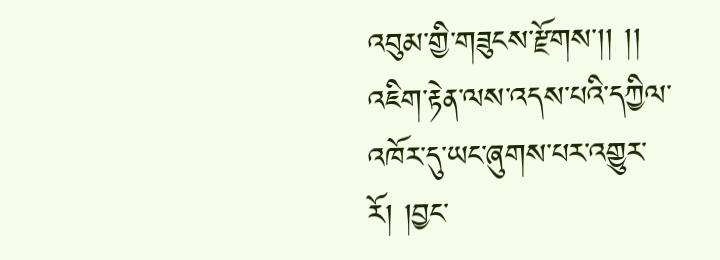འབུམ་གྱི་གཟུངས་རྫོགས་།། །། འཇིག་རྟེན་ལས་འདས་པའི་དཀྱིལ་འཁོར་དུ་ཡང་ཞུགས་པར་འགྱུར་རོ། །བྱང་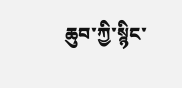ཆུབ་ཀྱི་སྙིང་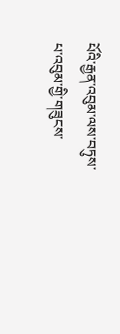པོའི་རྒྱན་འབུམ་ལས་བཏུས་པ་འབུམ་གྱི་གཟུངས་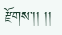རྫོགས་།། །།